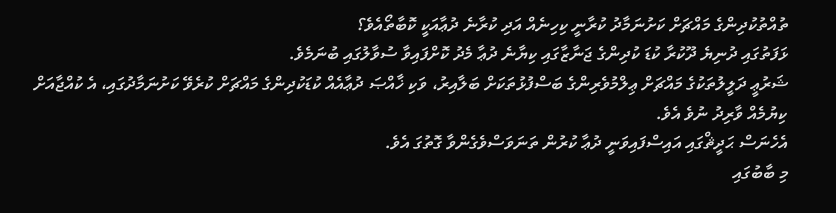ތުއްތުކުދިންގެ މައްޗަށް ކަށުނަމާދު ކުރާނީ ކިހިނެއް އަދި ކުރާނެ ދުޢާއަކީ ކޮބާތޯއެވެ؟
ޅަފަތުގައި ދުނިޔެ ދޫކުރާ ކުޑަ ކުދިންގެ ޖަނާޒާގައި ކިޔާނެ ދުޢާ މެދު ކޮށްފައިވާ ސުވާލުގައި ބުނަމެވެ.
ޝަރުޢީ ދަލީލުތަކުގެ މައްޗަށް ޢިލްމުވެރިންގެ ބަސްފުޅުތަކަށް ބަލާއިރު، ވަކި ޚާއްޞަ ދުޢާއެއް ކުޑަކުދިންގެ މައްޗަށް ކުރެވޭ ކަށުނަމާދުގައި، އެ ކުއްޖާއަށް ކިޔުމެއް ވާރިދު ނުވެ އެވެ.
އެހެނަސް ޙަދީޘްގައި އައިސްފައިވަނީ ދުޢާ ކުރުން ތަނަވަސްވެގެންވާ ގޮތުގަ އެވެ.
މި ބާބުގައި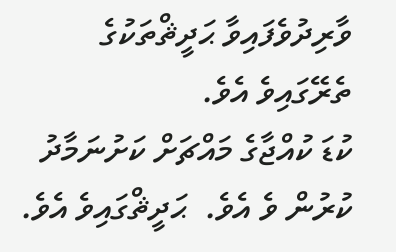ވާރިދުވެފައިވާ ޙަދީޘްތަކުގެ ތެރޭގައިވެ އެވެ.
ކުޑަ ކުއްޖާގެ މައްޗަށް ކަށުނަމާދު ކުރުން ވެ އެވެ.  ޙަދީޘްގައިވެ އެވެ.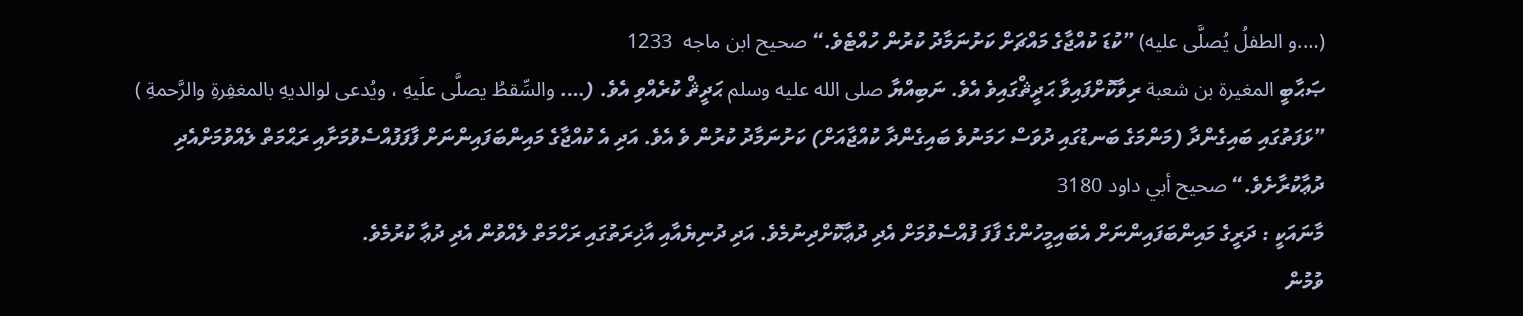(….و الطفلُ يُصلَّى عليه) ”ކުޑަ ކުއްޖާގެ މައްޗަށް ކަށުނަމާދު ކުރުން ހުއްޓެވެ.“ صحيح ابن ماجه  1233
ޞަޙާބީ المغيرة بن شعبة ރިވާކޮށްފައިވާ ޙަދީޘްގައިވެ އެވެ. ނަބިއްޔާ صلى الله عليه وسلم ޙަދީޘް ކުރެއްވި އެވެ. (…. والسِّقطُ يصلَّى علَيهِ ، ويُدعى لوالديهِ بالمغفِرةِ والرَّحمةِ )  ”ޅަފަތުގައި ބައިގެންދާ (މަންމަގެ ބަނޑުގައި ދުވަސް ހަމަނުވެ ބައިގެންދާ ކުއްޖާއަށް) ކަށުނަމާދު ކުރުން ވެ އެވެ. އަދި އެ ކުއްޖާގެ މައިންބަފައިންނަށް ފާފަފުއްސެވުމަށާއި ރަޙްމަތް ލެއްވުމަށްއެދި ދުޢާކުރާށެވެ.“ صحيح أبي داود 3180
މާނައަކީ : ދަރީގެ މައިންބަފައިންނަށް އެބައިމީހުންގެ ފާފަ ފުއްސެވުމަށް އެދި ދުޢާކޮށްދިނުމެވެ. އަދި ދުނިޔެއާއި އާޚިރަތުގައި ރަހްމަތް ލެއްވުން އެދި ދުޢާ ކުރުމެވެ.
ވުމުން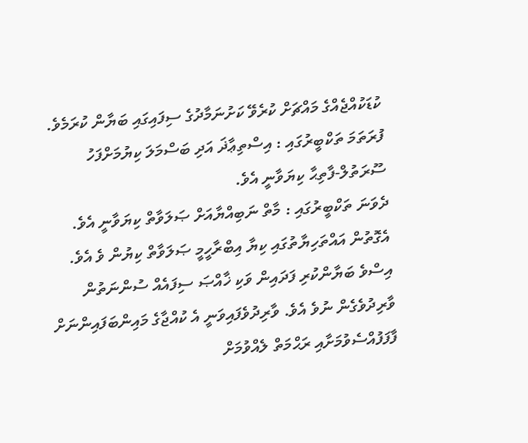ކުޑަކުއްޖެއްގެ މައްޗަށް ކުރެވޭ ކަށުނަމާދުގެ ސިފައިގައި ބަޔާން ކުރަމެވެ.
ފުރަތަމަ ތަކްބީރުގައި : އިސްތިޢާޛަ އަދި ބަސްމަލަ ކިޔުމަށްފަހު ސޫރަތުލް-ފާތިޙާ ކިޔަވާނީ އެވެ.
ދެވަނަ ތަކްބީރުގައި : މާތް ނަބިއްޔާއަށް ޞަލަވާތް ކިޔަވާނީ އެވެ. އެގޮތުން އައްތަހިޔާތުގައި ކިޔާ އިބްރާހީމީ ޞަލަވާތް ކިޔުން ވެ އެވެ.
އިސްވެ ބަޔާންކުރި ފަދައިން ވަކި ޚާއްޞަ ސިފައެއް ސުންނަތުން ވާރިދުވެގެން ނުވެ އެވެ. ވާރިދުވެފައިވަނީ އެ ކުއްޖާގެ މައިންބަފައިންނަށް ފާފަފުއްސެވުމަށާއި ރަޙްމަތް ލެއްވުމަށް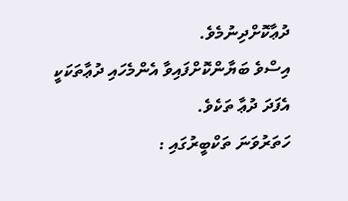ދުޢާކޮށްދިނުމެވެ.
އިސްވެ ބަޔާންކޮށްފައިވާ އެންމެހައި ދުޢާތަކަކީ އެފަދަ ދުޢާ ތަކެވެ.
ހަތަރުވަނަ ތަކްބީރުގައި :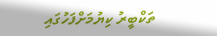ތަކްބީރު ކިޔުމަށްފަހުގައި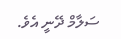ސަލާމް ދޭނީ އެވެ.